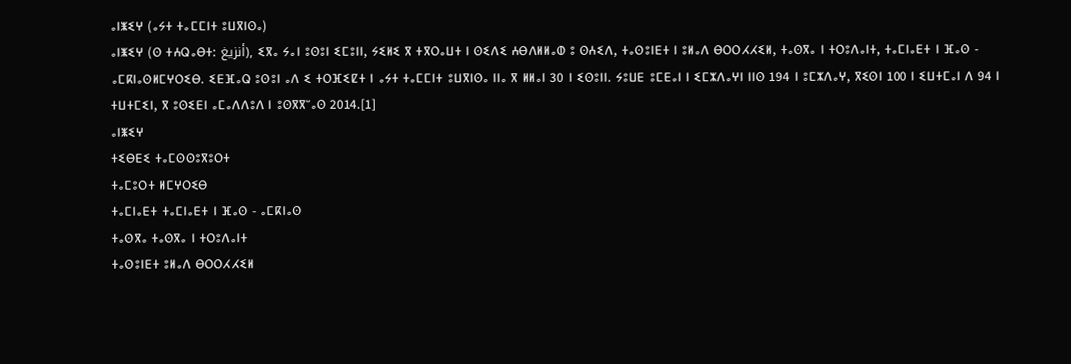ⴰⵏⵥⵉⵖ (ⴰⵢⵜ ⵜⴰⵎⵎⵏⵜ ⵓⵡⴳⵏⵙⴰ)
ⴰⵏⵥⵉⵖ (ⵙ ⵜⵄⵕⴰⴱⵜ: أنزيغ), ⵉⴳⴰ ⵢⴰⵏ ⵓⵙⵓⵏ ⵉⵎⵓⵏⵏ, ⵢⵉⵍⵉ ⴳ ⵜⴳⵔⴰⵡⵜ ⵏ ⵙⵉⴷⵉ ⵄⴱⴷⵍⵍⴰⵀ ⵓ ⵙⵄⵉⴷ, ⵜⴰⵙⵓⵏⴹⵜ ⵏ ⵓⵍⴰⴷ ⴱⵔⵔⵃⵃⵉⵍ, ⵜⴰⵙⴳⴰ ⵏ ⵜⵔⵓⴷⴰⵏⵜ, ⵜⴰⵎⵏⴰⴹⵜ ⵏ ⴼⴰⵙ - ⴰⵎⴽⵏⴰⵙⵍⵎⵖⵔⵉⴱ. ⵉⴹⴼⴰⵕ ⵓⵙⵓⵏ ⴰⴷ ⵉ ⵜⵔⴼⵉⵇⵜ ⵏ ⴰⵢⵜ ⵜⴰⵎⵎⵏⵜ ⵓⵡⴳⵏⵙⴰ ⵏⵏⴰ ⴳ ⵍⵍⴰⵏ 30 ⵏ ⵉⵙⵓⵏⵏ. ⵢⵓⵡⴹ ⵓⵎⴹⴰⵏ ⵏ ⵉⵎⵣⴷⴰⵖⵏ ⵏⵏⵙ 194 ⵏ ⵓⵎⵣⴷⴰⵖ, ⴳⵉⵙⵏ 100 ⵏ ⵉⵡⵜⵎⴰⵏ ⴷ 94 ⵏ ⵜⵡⵜⵎⵉⵏ, ⴳ ⵓⵙⵉⴹⵏ ⴰⵎⴰⴷⴷⵓⴷ ⵏ ⵓⵙⴳⴳⵯⴰⵙ 2014.[1]
ⴰⵏⵥⵉⵖ
ⵜⵉⴱⴹⵉ ⵜⴰⵎⵙⵙⵓⴳⵓⵔⵜ
ⵜⴰⵎⵓⵔⵜ ⵍⵎⵖⵔⵉⴱ
ⵜⴰⵎⵏⴰⴹⵜ ⵜⴰⵎⵏⴰⴹⵜ ⵏ ⴼⴰⵙ - ⴰⵎⴽⵏⴰⵙ
ⵜⴰⵙⴳⴰ ⵜⴰⵙⴳⴰ ⵏ ⵜⵔⵓⴷⴰⵏⵜ
ⵜⴰⵙⵓⵏⴹⵜ ⵓⵍⴰⴷ ⴱⵔⵔⵃⵃⵉⵍ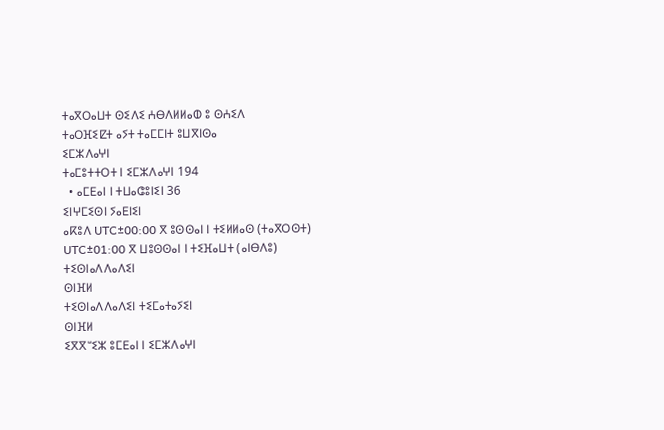ⵜⴰⴳⵔⴰⵡⵜ ⵙⵉⴷⵉ ⵄⴱⴷⵍⵍⴰⵀ ⵓ ⵙⵄⵉⴷ
ⵜⴰⵔⴼⵉⵇⵜ ⴰⵢⵜ ⵜⴰⵎⵎⵏⵜ ⵓⵡⴳⵏⵙⴰ
ⵉⵎⵣⴷⴰⵖⵏ
ⵜⴰⵎⵓⵜⵜⵔⵜ ⵏ ⵉⵎⵣⴷⴰⵖⵏ 194
  • ⴰⵎⴹⴰⵏ ⵏ ⵜⵡⴰⵛⵓⵏⵉⵏ 36
ⵉⵏⵖⵎⵉⵙⵏ ⵢⴰⴹⵏⵉⵏ
ⴰⴽⵓⴷ UTC±00:00 ⴳ ⵓⵙⵙⴰⵏ ⵏ ⵜⵉⵍⵍⴰⵙ (ⵜⴰⴳⵔⵙⵜ)
UTC±01:00 ⴳ ⵡⵓⵙⵙⴰⵏ ⵏ ⵜⵉⴼⴰⵡⵜ (ⴰⵏⴱⴷⵓ)
ⵜⵉⵙⵏⴰⴷⴷⴰⴷⵉⵏ
ⵙⵏⴼⵍ
ⵜⵉⵙⵏⴰⴷⴷⴰⴷⵉⵏ ⵜⵉⵎⴰⵜⴰⵢⵉⵏ
ⵙⵏⴼⵍ
ⵉⴳⴳⵯⵉⵣ ⵓⵎⴹⴰⵏ ⵏ ⵉⵎⵣⴷⴰⵖⵏ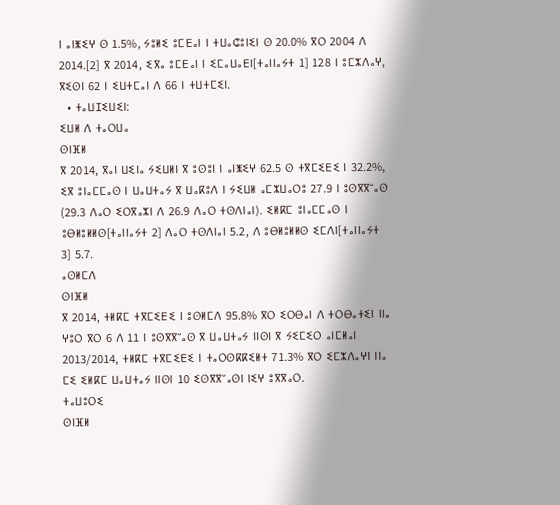ⵏ ⴰⵏⵥⵉⵖ ⵙ 1.5%, ⵢⵓⵍⵉ ⵓⵎⴹⴰⵏ ⵏ ⵜⵡⴰⵛⵓⵏⵉⵏ ⵙ 20.0% ⴳⵔ 2004 ⴷ 2014.[2] ⴳ 2014, ⵉⴳⴰ ⵓⵎⴹⴰⵏ ⵏ ⵉⵎⴰⵡⴰⴹⵏ[ⵜⴰⵏⵏⴰⵢⵜ 1] 128 ⵏ ⵓⵎⵣⴷⴰⵖ, ⴳⵉⵙⵏ 62 ⵏ ⵉⵡⵜⵎⴰⵏ ⴷ 66 ⵏ ⵜⵡⵜⵎⵉⵏ.
  • ⵜⴰⵡⵊⵉⵡⵉⵏ:
ⵉⵡⵍ ⴷ ⵜⴰⵔⵡⴰ
ⵙⵏⴼⵍ
ⴳ 2014, ⴳⴰⵏ ⵡⵉⵏⴰ ⵢⵉⵡⵍⵏ ⴳ ⵓⵙⵓⵏ ⵏ ⴰⵏⵥⵉⵖ 62.5 ⵙ ⵜⴳⵎⵉⴹⵉ ⵏ 32.2%, ⵉⴳ ⵓⵏⴰⵎⵎⴰⵙ ⵏ ⵡⴰⵡⵜⴰⵢ ⴳ ⵡⴰⴽⵓⴷ ⵏ ⵢⵉⵡⵍ ⴰⵎⵣⵡⴰⵔⵓ 27.9 ⵏ ⵓⵙⴳⴳⵯⴰⵙ (29.3 ⴷⴰⵔ ⵉⵔⴳⴰⵣⵏ ⴷ 26.9 ⴷⴰⵔ ⵜⵙⴷⵏⴰⵏ). ⵉⵍⴽⵎ ⵓⵏⴰⵎⵎⴰⵙ ⵏ ⵓⴱⵍⵓⵍⵍⵙ[ⵜⴰⵏⵏⴰⵢⵜ 2] ⴷⴰⵔ ⵜⵙⴷⵏⴰⵏ 5.2, ⴷ ⵓⴱⵍⵓⵍⵍⵙ ⵉⵎⴷⵏ[ⵜⴰⵏⵏⴰⵢⵜ 3] 5.7.
ⴰⵙⵍⵎⴷ
ⵙⵏⴼⵍ
ⴳ 2014, ⵜⵍⴽⵎ ⵜⴳⵎⵉⴹⵉ ⵏ ⵓⵙⵍⵎⴷ 95.8% ⴳⵔ ⵉⵔⴱⴰⵏ ⴷ ⵜⵔⴱⴰⵜⵉⵏ ⵏⵏⴰ ⵖⵓⵔ ⴳⵔ 6 ⴷ 11 ⵏ ⵓⵙⴳⴳⵯⴰⵙ ⴳ ⵡⴰⵡⵜⴰⵢ ⵏⵏⵙⵏ ⴳ ⵢⵉⵎⵉⵔ ⴰⵏⵎⵍⴰⵏ 2013/2014, ⵜⵍⴽⵎ ⵜⴳⵎⵉⴹⵉ ⵏ ⵜⴰⵔⵙⴽⴽⵉⵍⵜ 71.3% ⴳⵔ ⵉⵎⵣⴷⴰⵖⵏ ⵏⵏⴰ ⵎⵉ ⵉⵍⴽⵎ ⵡⴰⵡⵜⴰⵢ ⵏⵏⵙⵏ 10 ⵉⵙⴳⴳⵯⴰⵙⵏ ⵏⵉⵖ ⵓⴳⴳⴰⵔ.
ⵜⴰⵡⵓⵔⵉ
ⵙⵏⴼⵍ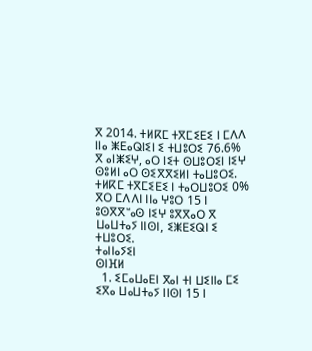ⴳ 2014. ⵜⵍⴽⵎ ⵜⴳⵎⵉⴹⵉ ⵏ ⵎⴷⴷ ⵏⵏⴰ ⵥⴹⴰⵕⵏⵉⵏ ⵉ ⵜⵡⵓⵔⵉ 76.6% ⴳ ⴰⵏⵥⵉⵖ, ⴰⵔ ⵏⵉⵜ ⵙⵡⵓⵔⵉⵏ ⵏⵉⵖ ⵙⵓⵍⵏ ⴰⵔ ⵙⵉⴳⴳⵉⵍⵏ ⵜⴰⵡⵓⵔⵉ. ⵜⵍⴽⵎ ⵜⴳⵎⵉⴹⵉ ⵏ ⵜⴰⵔⵡⵓⵔⵉ 0% ⴳⵔ ⵎⴷⴷⵏ ⵏⵏⴰ ⵖⵓⵔ 15 ⵏ ⵓⵙⴳⴳⵯⴰⵙ ⵏⵉⵖ ⵓⴳⴳⴰⵔ ⴳ ⵡⴰⵡⵜⴰⵢ ⵏⵏⵙⵏ, ⵉⵥⴹⵉⵕⵏ ⵉ ⵜⵡⵓⵔⵉ.
ⵜⴰⵏⵏⴰⵢⵉⵏ
ⵙⵏⴼⵍ
  1. ⵉⵎⴰⵡⴰⴹⵏ ⴳⴰⵏ ⵜⵏ ⵡⵉⵏⵏⴰ ⵎⵉ ⵉⴳⴰ ⵡⴰⵡⵜⴰⵢ ⵏⵏⵙⵏ 15 ⵏ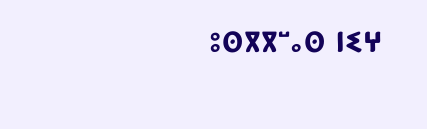ⵓⵙⴳⴳⵯⴰⵙ ⵏⵉⵖ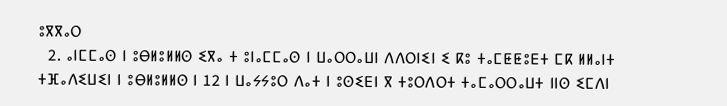ⵓⴳⴳⴰⵔ
  2. ⴰⵏⵎⵎⴰⵙ ⵏ ⵓⴱⵍⵓⵍⵍⵙ ⵉⴳⴰ ⵜ ⵓⵏⴰⵎⵎⴰⵙ ⵏ ⵡⴰⵔⵔⴰⵡⵏ ⴷⴷⵔⵏⵉⵏ ⵉ ⴽⵓ ⵜⴰⵎⵟⵟⵓⴹⵜ ⵎⴽ ⵍⵍⴰⵏⵜ ⵜⴼⴰⴷⵉⵡⵉⵏ ⵏ ⵓⴱⵍⵓⵍⵍⵙ ⵏ 12 ⵏ ⵡⴰⵢⵢⵓⵔ ⴷⴰⵜ ⵏ ⵓⵙⵉⴹⵏ ⴳ ⵜⵓⵔⴷⵔⵜ ⵜⴰⵎⴰⵔⵔⴰⵡⵜ ⵏⵏⵙ ⵉⵎⴷⵏ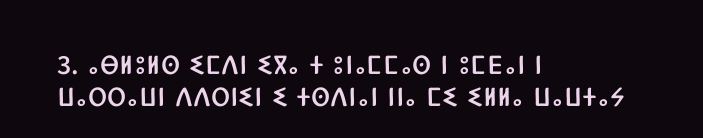3. ⴰⴱⵍⵓⵍⵙ ⵉⵎⴷⵏ ⵉⴳⴰ ⵜ ⵓⵏⴰⵎⵎⴰⵙ ⵏ ⵓⵎⴹⴰⵏ ⵏ ⵡⴰⵔⵔⴰⵡⵏ ⴷⴷⵔⵏⵉⵏ ⵉ ⵜⵙⴷⵏⴰⵏ ⵏⵏⴰ ⵎⵉ ⵉⵍⵍⴰ ⵡⴰⵡⵜⴰⵢ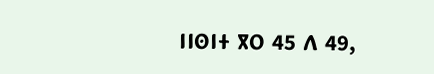ⵏⵏⵙⵏⵜ ⴳⵔ 45 ⴷ 49,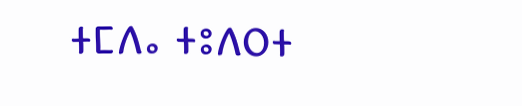ⵜⵎⴷⴰ ⵜⵓⴷⵔⵜ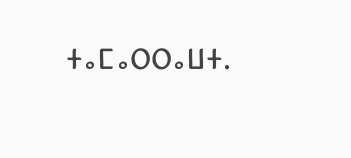ⵜⴰⵎⴰⵔⵔⴰⵡⵜ.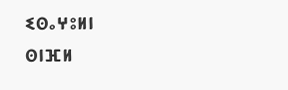ⵉⵙⴰⵖⵓⵍⵏ
ⵙⵏⴼⵍ